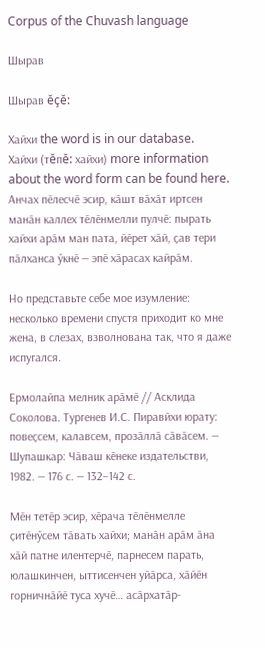Corpus of the Chuvash language

Шырав

Шырав ĕçĕ:

Хайхи the word is in our database.
Хайхи (тĕпĕ: хайхи) more information about the word form can be found here.
Анчах пӗлесчӗ эсир, кӑшт вӑхӑт иртсен манӑн каллех тӗлӗнмелли пулчӗ: пырать хайхи арӑм ман пата, йӗрет хӑй, ҫав тери пӑлханса ӳкнӗ — эпӗ хӑрасах кайрӑм.

Но представьте себе мое изумление: несколько времени спустя приходит ко мне жена, в слезах, взволнована так, что я даже испугался.

Ермолайпа мелник арӑмӗ // Асклида Соколова. Тургенев И.С. Пиравйхи юрату: повеҫсем, калавсем, прозӑллӑ сӑвӑсем. — Шупашкар: Чӑваш кӗнеке издательстви, 1982. — 176 с. — 132–142 с.

Мӗн тетӗр эсир, хӗрача тӗлӗнмелле ҫитӗнӳсем тӑвать хайхи; манӑн арӑм ӑна хӑй патне илентерчӗ, парнесем парать, юлашкинчен, ыттисенчен уйӑрса, хӑйӗн горничнӑйӗ туса хучӗ… асӑрхатӑр-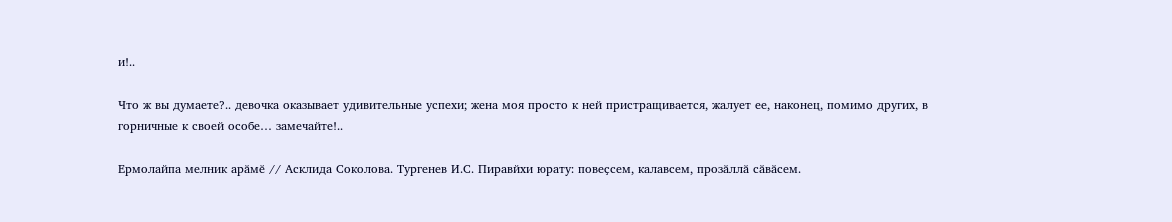и!..

Что ж вы думаете?.. девочка оказывает удивительные успехи; жена моя просто к ней пристращивается, жалует ее, наконец, помимо других, в горничные к своей особе… замечайте!..

Ермолайпа мелник арӑмӗ // Асклида Соколова. Тургенев И.С. Пиравйхи юрату: повеҫсем, калавсем, прозӑллӑ сӑвӑсем.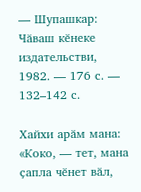— Шупашкар: Чӑваш кӗнеке издательстви, 1982. — 176 с. — 132–142 с.

Хайхи арӑм мана: «Коко, — тет, мана ҫапла чӗнет вӑл,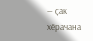— ҫак хӗрачана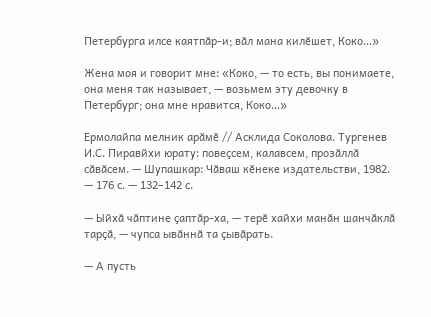Петербурга илсе каятпӑр-и; вӑл мана килӗшет, Коко…»

Жена моя и говорит мне: «Коко, — то есть, вы понимаете, она меня так называет, — возьмем эту девочку в Петербург; она мне нравится, Коко…»

Ермолайпа мелник арӑмӗ // Асклида Соколова. Тургенев И.С. Пиравйхи юрату: повеҫсем, калавсем, прозӑллӑ сӑвӑсем. — Шупашкар: Чӑваш кӗнеке издательстви, 1982. — 176 с. — 132–142 с.

— Ыйхӑ чӑптине ҫаптӑр-ха, — терӗ хайхи манӑн шанчӑклӑ тарҫӑ, — чупса ывӑннӑ та ҫывӑрать.

— А пусть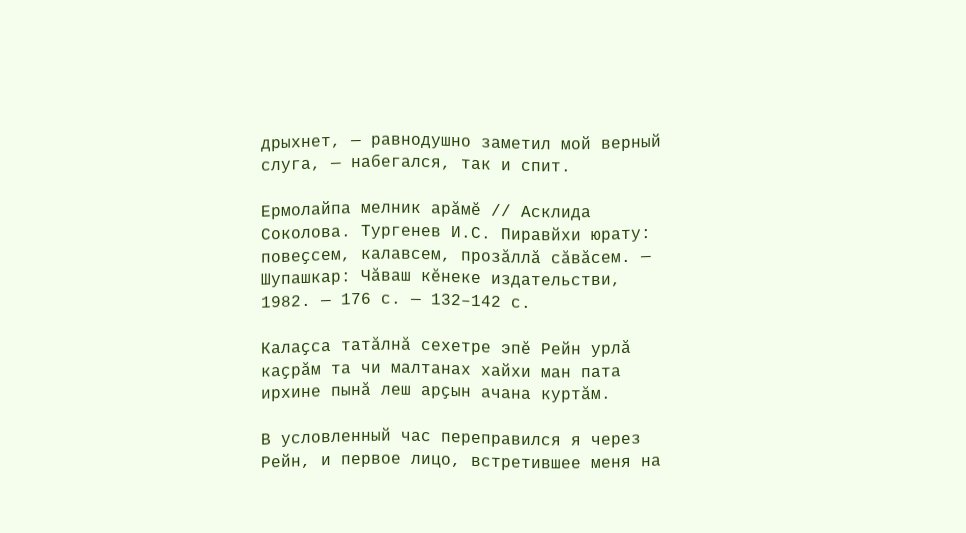дрыхнет, — равнодушно заметил мой верный слуга, — набегался, так и спит.

Ермолайпа мелник арӑмӗ // Асклида Соколова. Тургенев И.С. Пиравйхи юрату: повеҫсем, калавсем, прозӑллӑ сӑвӑсем. — Шупашкар: Чӑваш кӗнеке издательстви, 1982. — 176 с. — 132–142 с.

Калаҫса татӑлнӑ сехетре эпӗ Рейн урлӑ каҫрӑм та чи малтанах хайхи ман пата ирхине пынӑ леш арҫын ачана куртӑм.

В условленный час переправился я через Рейн, и первое лицо, встретившее меня на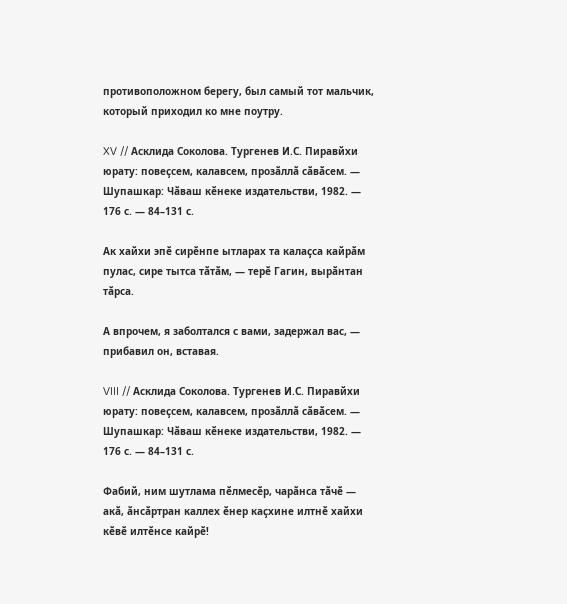противоположном берегу, был самый тот мальчик, который приходил ко мне поутру.

XV // Асклида Соколова. Тургенев И.С. Пиравйхи юрату: повеҫсем, калавсем, прозӑллӑ сӑвӑсем. — Шупашкар: Чӑваш кӗнеке издательстви, 1982. — 176 с. — 84–131 с.

Ак хайхи эпӗ сирӗнпе ытларах та калаҫса кайрӑм пулас, сире тытса тӑтӑм, — терӗ Гагин, вырӑнтан тӑрса.

А впрочем, я заболтался с вами, задержал вас, — прибавил он, вставая.

VIII // Асклида Соколова. Тургенев И.С. Пиравйхи юрату: повеҫсем, калавсем, прозӑллӑ сӑвӑсем. — Шупашкар: Чӑваш кӗнеке издательстви, 1982. — 176 с. — 84–131 с.

Фабий, ним шутлама пӗлмесӗр, чарӑнса тӑчӗ — акӑ, ӑнсӑртран каллех ӗнер каҫхине илтнӗ хайхи кӗвӗ илтӗнсе кайрӗ!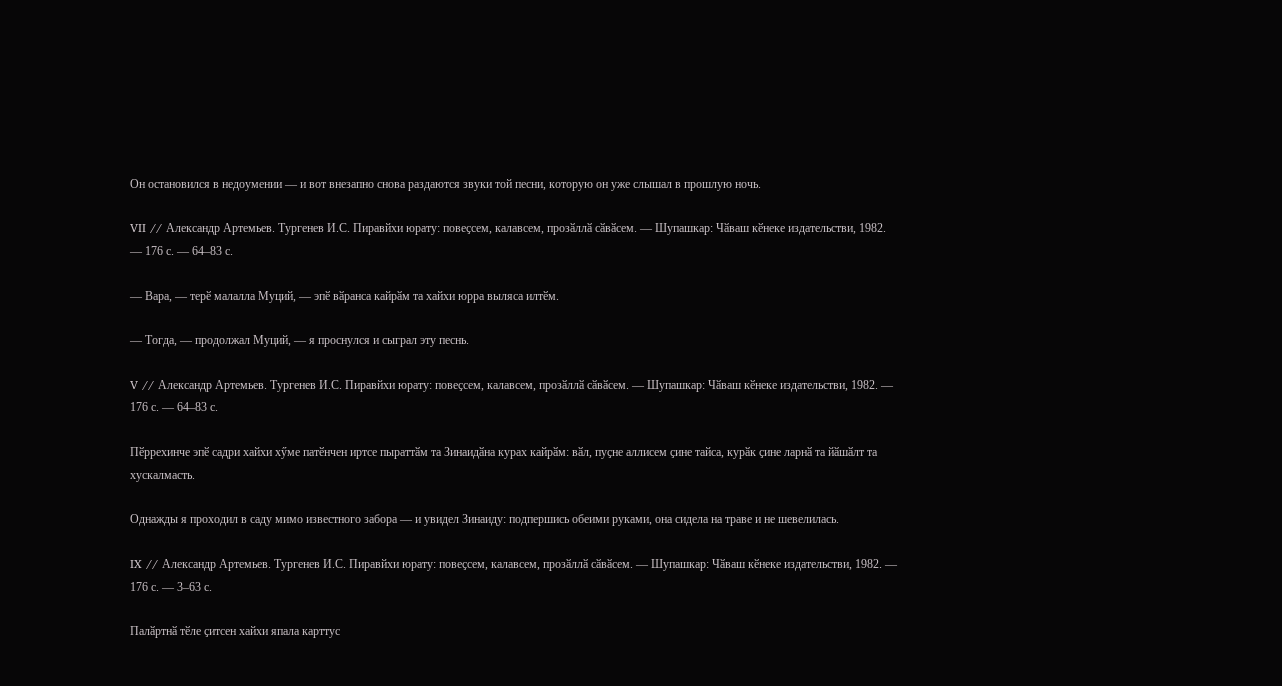Он остановился в недоумении — и вот внезапно снова раздаются звуки той песни, которую он уже слышал в прошлую ночь.

VII // Александр Артемьев. Тургенев И.С. Пиравйхи юрату: повеҫсем, калавсем, прозӑллӑ сӑвӑсем. — Шупашкар: Чӑваш кӗнеке издательстви, 1982. — 176 с. — 64–83 с.

— Вара, — терӗ малалла Муций, — эпӗ вӑранса кайрӑм та хайхи юрра выляса илтӗм.

— Тoгда, — продолжал Муций, — я проснулся и сыграл эту песнь.

V // Александр Артемьев. Тургенев И.С. Пиравйхи юрату: повеҫсем, калавсем, прозӑллӑ сӑвӑсем. — Шупашкар: Чӑваш кӗнеке издательстви, 1982. — 176 с. — 64–83 с.

Пӗррехинче эпӗ садри хайхи хӳме патӗнчен иртсе пыраттӑм та Зинаидӑна курах кайрӑм: вӑл, пуҫне аллисем ҫине тайса, курӑк ҫине ларнӑ та йӑшӑлт та хускалмасть.

Однажды я проходил в саду мимо известного забора — и увидел Зинаиду: подпершись обеими руками, она сидела на траве и не шевелилась.

IX // Александр Артемьев. Тургенев И.С. Пиравйхи юрату: повеҫсем, калавсем, прозӑллӑ сӑвӑсем. — Шупашкар: Чӑваш кӗнеке издательстви, 1982. — 176 с. — 3–63 с.

Палӑртнӑ тӗле ҫитсен хайхи япала карттус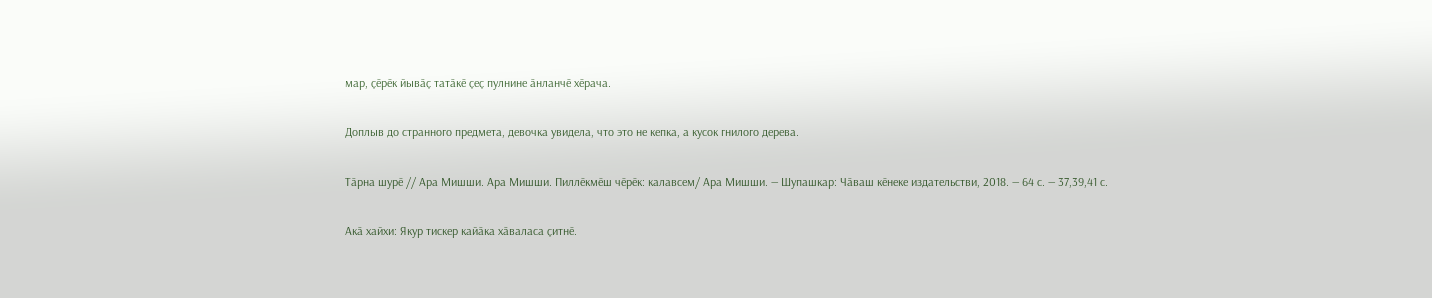мар, ҫӗрӗк йывӑҫ татӑкӗ ҫеҫ пулнине ӑнланчӗ хӗрача.

Доплыв до странного предмета, девочка увидела, что это не кепка, а кусок гнилого дерева.

Тӑрна шурӗ // Ара Мишши. Ара Мишши. Пиллӗкмӗш чӗрӗк: калавсем/ Ара Мишши. — Шупашкар: Чӑваш кӗнеке издательстви, 2018. — 64 с. — 37,39,41 с.

Акӑ хайхи: Якур тискер кайӑка хӑваласа ҫитнӗ.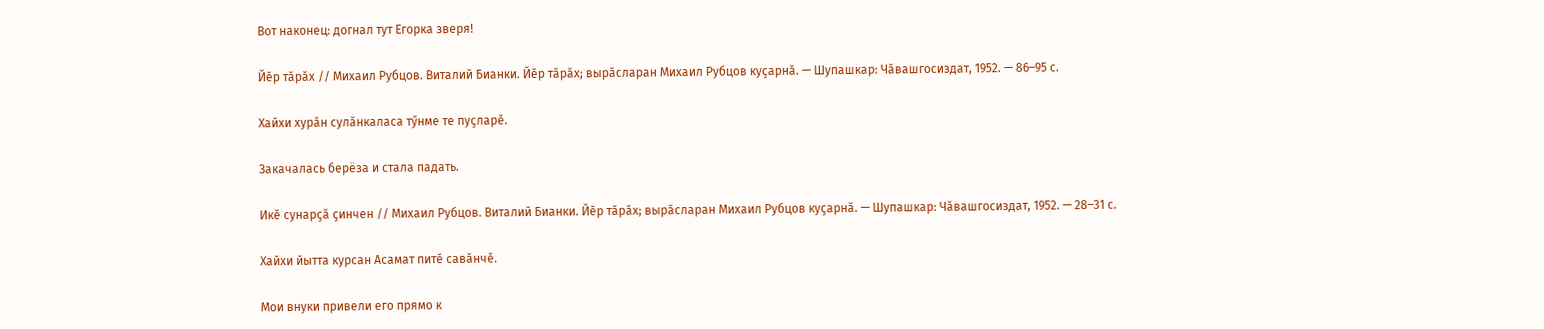Вот наконец: догнал тут Егорка зверя!

Йӗр тӑрӑх // Михаил Рубцов. Виталий Бианки. Йӗр тӑрӑх; вырӑсларан Михаил Рубцов куҫарнӑ. — Шупашкар: Чӑвашгосиздат, 1952. — 86–95 с.

Хайхи хурӑн сулӑнкаласа тӳнме те пуҫларӗ.

Закачалась берёза и стала падать.

Икӗ сунарҫӑ ҫинчен // Михаил Рубцов. Виталий Бианки. Йӗр тӑрӑх; вырӑсларан Михаил Рубцов куҫарнӑ. — Шупашкар: Чӑвашгосиздат, 1952. — 28–31 с.

Хайхи йытта курсан Асамат питӗ савӑнчӗ.

Мои внуки привели его прямо к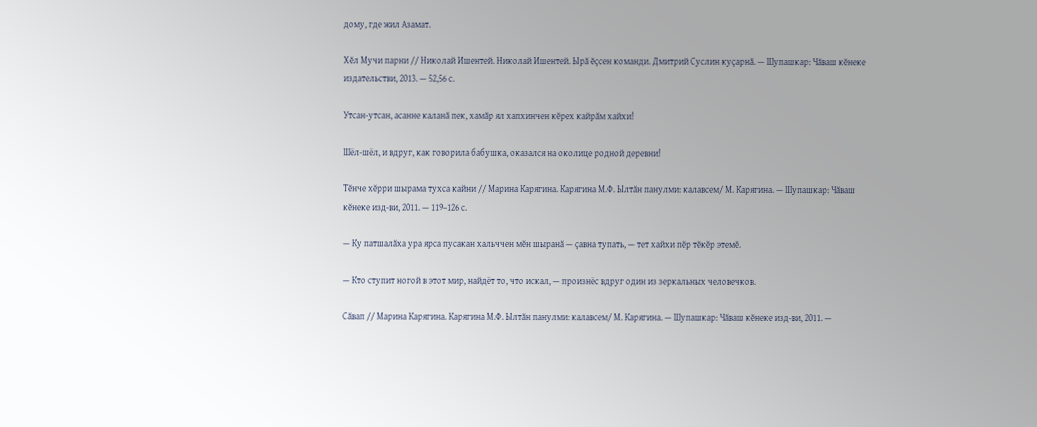дому, где жил Азамат.

Хӗл Мучи парни // Николай Ишентей. Николай Ишентей. Ырӑ ӗҫсен команди. Дмитрий Суслин куҫарнӑ. — Шупашкар: Чӑваш кӗнеке издательстви, 2013. — 52,56 с.

Утсан-утсан, асанне каланӑ пек, хамӑр ял хапхинчен кӗрех кайрӑм хайхи!

Шёл-шёл, и вдруг, как говорила бабушка, оказался на околице родной деревни!

Тӗнче хӗрри шырама тухса кайни // Марина Карягина. Карягина М.Ф. Ылтӑн панулми: калавсем/ М. Карягина. — Шупашкар: Чӑваш кӗнеке изд-ви, 2011. — 119–126 с.

— Ку патшалӑха ура ярса пусакан хальччен мӗн шыранӑ — ҫавна тупать, — тет хайхи пӗр тӗкӗр этемӗ.

— Кто ступит ногой в этот мир, найдёт то, что искал, — произнёс вдруг один из зеркальных человечков.

Сӑвап // Марина Карягина. Карягина М.Ф. Ылтӑн панулми: калавсем/ М. Карягина. — Шупашкар: Чӑваш кӗнеке изд-ви, 2011. —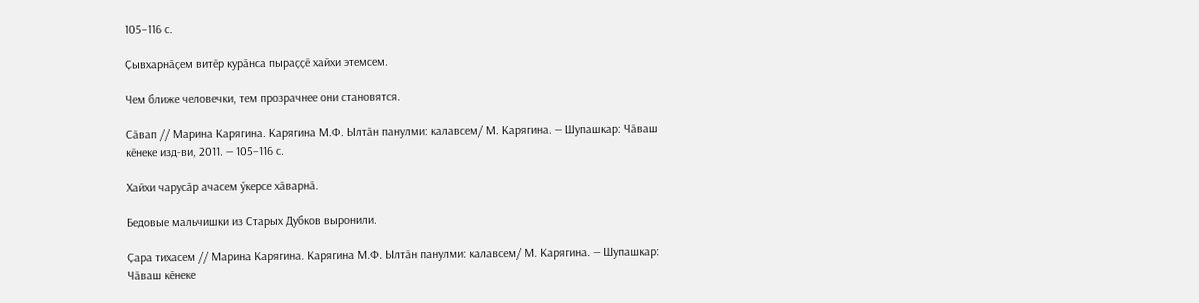105–116 с.

Ҫывхарнӑҫем витӗр курӑнса пыраҫҫӗ хайхи этемсем.

Чем ближе человечки, тем прозрачнее они становятся.

Сӑвап // Марина Карягина. Карягина М.Ф. Ылтӑн панулми: калавсем/ М. Карягина. — Шупашкар: Чӑваш кӗнеке изд-ви, 2011. — 105–116 с.

Хайхи чарусӑр ачасем ӳкерсе хӑварнӑ.

Бедовые мальчишки из Старых Дубков выронили.

Ҫара тихасем // Марина Карягина. Карягина М.Ф. Ылтӑн панулми: калавсем/ М. Карягина. — Шупашкар: Чӑваш кӗнеке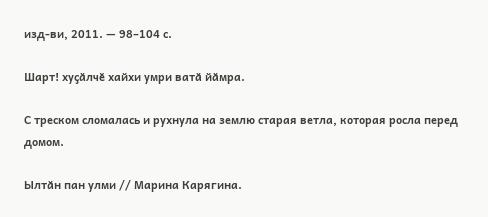изд-ви, 2011. — 98–104 с.

Шарт! хуҫӑлчӗ хайхи умри ватӑ йӑмра.

С треском сломалась и рухнула на землю старая ветла, которая росла перед домом.

Ылтӑн пан улми // Марина Карягина.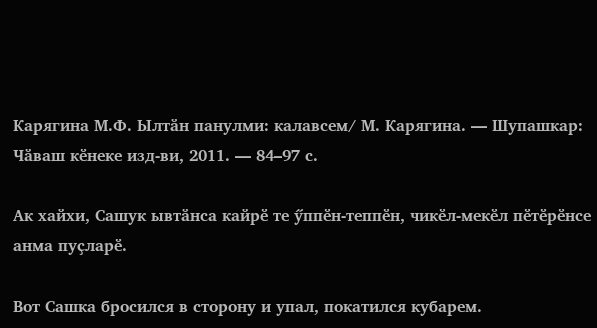Карягина М.Ф. Ылтӑн панулми: калавсем/ М. Карягина. — Шупашкар: Чӑваш кӗнеке изд-ви, 2011. — 84–97 с.

Ак хайхи, Сашук ывтӑнса кайрӗ те ӳппӗн-теппӗн, чикӗл-мекӗл пӗтӗрӗнсе анма пуҫларӗ.

Вот Сашка бросился в сторону и упал, покатился кубарем.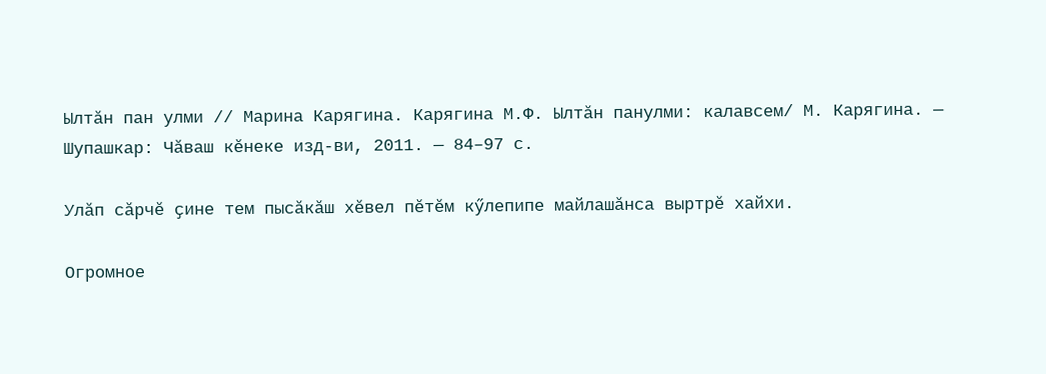Ылтӑн пан улми // Марина Карягина. Карягина М.Ф. Ылтӑн панулми: калавсем/ М. Карягина. — Шупашкар: Чӑваш кӗнеке изд-ви, 2011. — 84–97 с.

Улӑп сӑрчӗ ҫине тем пысӑкӑш хӗвел пӗтӗм кӳлепипе майлашӑнса выртрӗ хайхи.

Огромное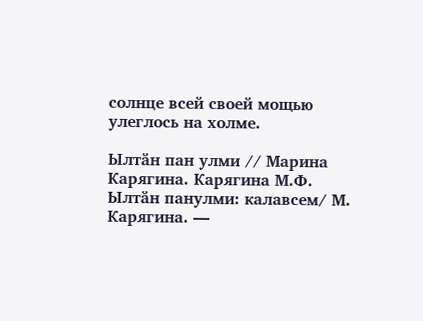солнце всей своей мощью улеглось на холме.

Ылтӑн пан улми // Марина Карягина. Карягина М.Ф. Ылтӑн панулми: калавсем/ М. Карягина. —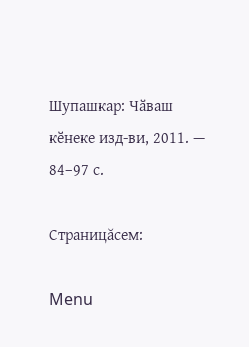Шупашкар: Чӑваш кӗнеке изд-ви, 2011. — 84–97 с.

Страницăсем:

Menu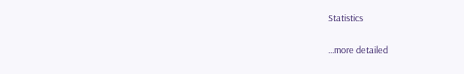Statistics

...more detailed